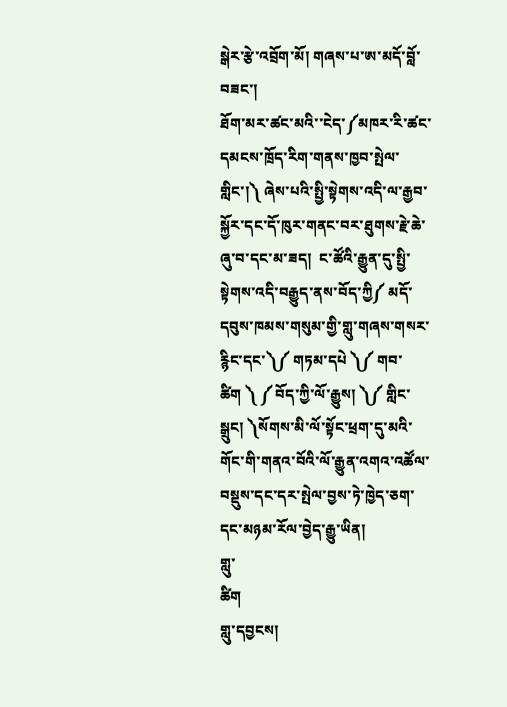སྒེར་རྩེ་འབྲོག་མོ། གཞས་པ་ཨ་མདོ་བློ་བཟང་།
ཐོག་མར་ཚང་མའི་་ངེད་༼མཁར་རི་ཚང་དམངས་ཁྲོད་རིག་གནས་ཁྱབ་སྤེལ་གླིང་།༽ ཞེས་པའི་སྤྱི་སྟེགས་འདི་ལ་རྒྱབ་སྐྱོར་དང་དོ་ཁུར་གནང་བར་ཐུགས་རྗེ་ཆེ་ཞུ་བ་དང་མ་ཟད།  ང་ཚོའི་རྒྱུན་དུ་སྤྱི་སྟེགས་འདི་བརྒྱུད་ནས་བོད་ཀྱི༼ མདོ་དབུས་ཁམས་གསུམ་གྱི་གླུ་གཞས་གསར་རྙིང་དང་༽༼ གཏམ་དཔེ ༽༼ གབ་ཚིག ༽ ༼ བོད་ཀྱི་ལོ་རྒྱུས། ༽༼ གླིང་སྒྲུང། ༽སོགས་མི་ལོ་སྟོང་ཕྲག་དུ་མའི་གོང་གི་གནའ་བོའི་ལོ་རྒྱུན་འགའ་འཚོལ་བསྡུས་དང་དར་སྤེལ་བྱས་ཏེ་ཁྱེད་ཅག་དང་མཉམ་རོལ་བྱེད་རྒྱུ་ཡིན།
གླུ་
ཚིག
གླུ་དབྱངས།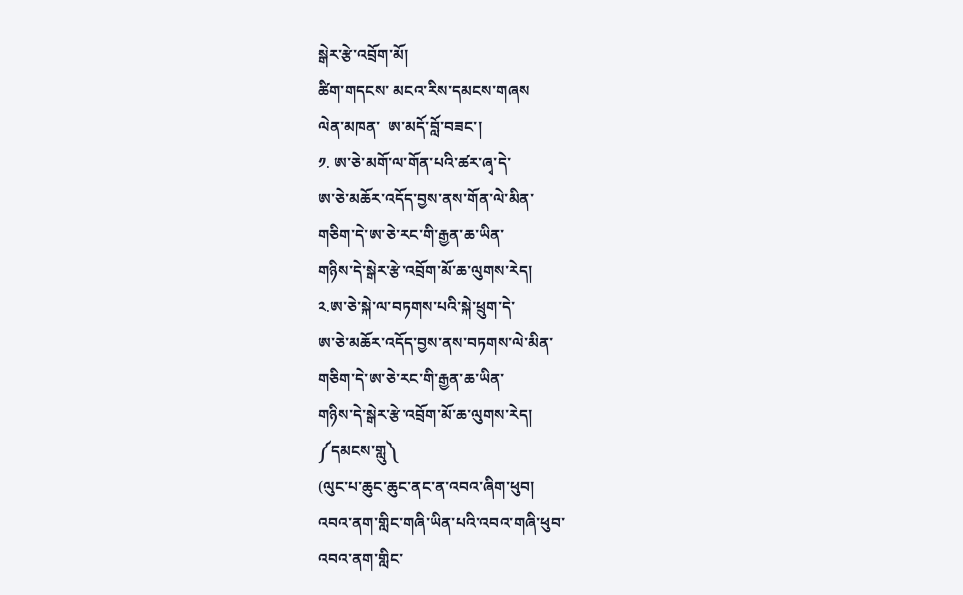སྒེར་རྩེ་འབྲོག་མོ།
ཚིག་གདངས་ མངའ་རིས་དམངས་གཞས
ལེན་མཁན་  ཨ་མདོ་བློ་བཟང་།
༡. ཨ་ཅེ་མགོ་ལ་གོན་པའི་ཚར་ཞྭ་དེ་
ཨ་ཅེ་མཆོར་འདོད་བྱས་ནས་གོན་ལེ་མིན་
གཅིག་དེ་ཨ་ཅེ་རང་གི་རྒྱན་ཆ་ཡིན་
གཉིས་དེ་སྒེར་རྩེ་འབྲོག་མོ་ཆ་ལུགས་རེད།
༢.ཨ་ཅེ་སྐེ་ལ་བཏགས་པའི་སྐེ་ཕྲུག་དེ་
ཨ་ཅེ་མཆོར་འདོད་བྱས་ནས་བཏགས་ལེ་མིན་
གཅིག་དེ་ཨ་ཅེ་རང་གི་རྒྱན་ཆ་ཡིན་
གཉིས་དེ་སྒེར་རྩེ་འབྲོག་མོ་ཆ་ལུགས་རེད།
༼དམངས་གླུ༽
(ལུང་པ་ཆུང་ཆུང་ནང་ན་འབའ་ཞིག་ཕུབ།
འབའ་ནག་གླིང་གཞི་ཡིན་པའི་འབའ་གཞི་ཕུབ་
འབའ་ནག་གླིང་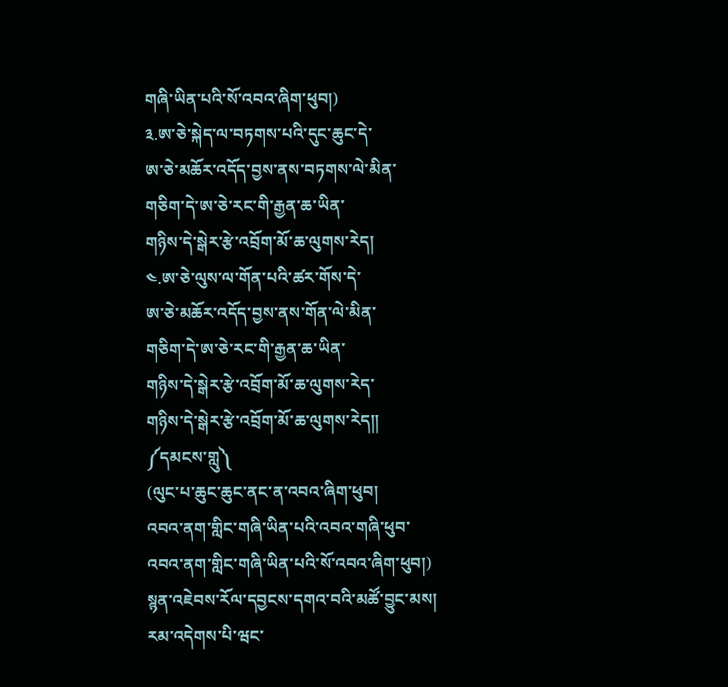གཞི་ཡིན་པའི་སོ་འབའ་ཞིག་ཕུབ།)
༣.ཨ་ཅེ་སྐེད་ལ་བཏགས་པའི་དུང་ཆུང་དེ་
ཨ་ཅེ་མཆོར་འདོད་བྱས་ནས་བཏགས་ལེ་མིན་
གཅིག་དེ་ཨ་ཅེ་རང་གི་རྒྱན་ཆ་ཡིན་
གཉིས་དེ་སྒེར་རྩེ་འབྲོག་མོ་ཆ་ལུགས་རེད།
༤.ཨ་ཅེ་ལུས་ལ་གོན་པའི་ཚར་གོས་དེ་
ཨ་ཅེ་མཆོར་འདོད་བྱས་ནས་གོན་ལེ་མིན་
གཅིག་དེ་ཨ་ཅེ་རང་གི་རྒྱན་ཆ་ཡིན་
གཉིས་དེ་སྒེར་རྩེ་འབྲོག་མོ་ཆ་ལུགས་རེད་
གཉིས་དེ་སྒེར་རྩེ་འབྲོག་མོ་ཆ་ལུགས་རེད།།
༼དམངས་གླུ༽
(ལུང་པ་ཆུང་ཆུང་ནང་ན་འབའ་ཞིག་ཕུབ།
འབའ་ནག་གླིང་གཞི་ཡིན་པའི་འབའ་གཞི་ཕུབ་
འབའ་ནག་གླིང་གཞི་ཡིན་པའི་སོ་འབའ་ཞིག་ཕུབ།)
སྙན་འཇེབས་རོལ་དབྱངས་དགའ་བའི་མཚོ་བྱུང་མས།
རམ་འདེགས་པི་ཝང་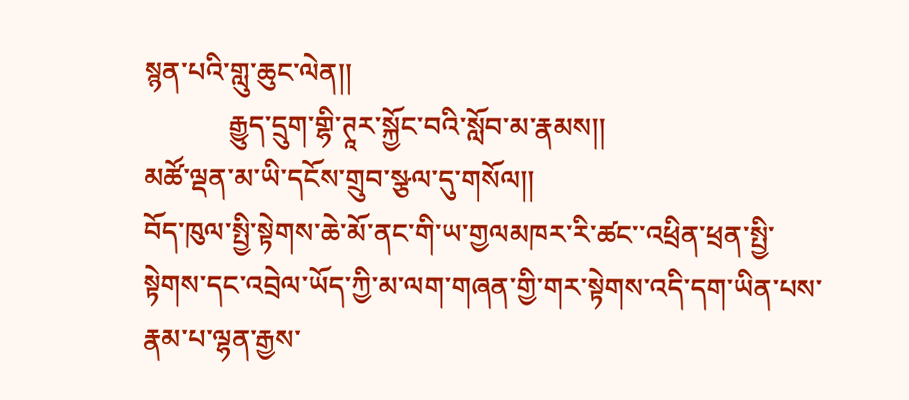སྙན་པའི་གླུ་ཆུང་ལེན།།
            རྒྱུད་དྲུག་གྷི་ཊཱར་སྐྱོང་བའི་སློབ་མ་རྣམས།།
མཚོ་ལྡན་མ་ཡི་དངོས་གྲུབ་སྩལ་དུ་གསོལ།།
བོད་ཁུལ་སྤྱི་སྟེགས་ཆེ་མོ་ནང་གི་ཡ་གྱལམཁར་རི་ཚང་་འཕྲིན་ཕྲན་སྤྱི་སྟེགས་དང་འབྲེལ་ཡོད་ཀྱི་མ་ལག་གཞན་གྱི་གར་སྟེགས་འདི་དག་ཡིན་པས་རྣམ་པ་ལྷན་རྒྱས་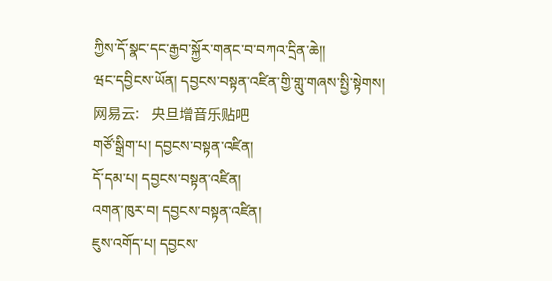ཀྱིས་དོ་སྣང་དང་རྒྱབ་སྐྱོར་གནང་བ་བཀའ་དྲིན་ཆེ།།
ཝང་དབྱིངས་ཡོན། དབྱངས་བསྟན་འཛིན་གྱི་གླུ་གཞས་སྤྱི་སྟེགས།        网易云:    央旦增音乐贴吧
གཙོ་སྒྲིག་པ། དབྱངས་བསྟན་འཛིན།
དོ་དམ་པ། དབྱངས་བསྟན་འཛིན།
འགན་ཁུར་བ། དབྱངས་བསྟན་འཛིན།
ཇུས་འགོད་པ། དབྱངས་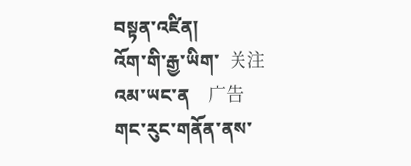བསྟན་འཛིན།
འོག་གི་རྒྱ་ཡིག་  关注   འམ་ཡང་ན    广告   གང་རུང་གནོན་ནས་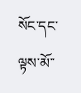སོང་དང་ལྟས་མོ་་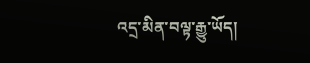འདྲ་མིན་བལྟ་རྒྱུ་ཡོད།